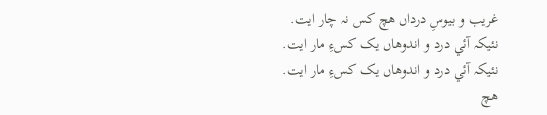غریب و بیوسِ درداں ھچ کس نہ چار ایت.
نئیکہ آئي درد و اندوھاں یک کسءِ مار ایت.
نئیکہ آئي درد و اندوھاں یک کسءِ مار ایت.
ھچ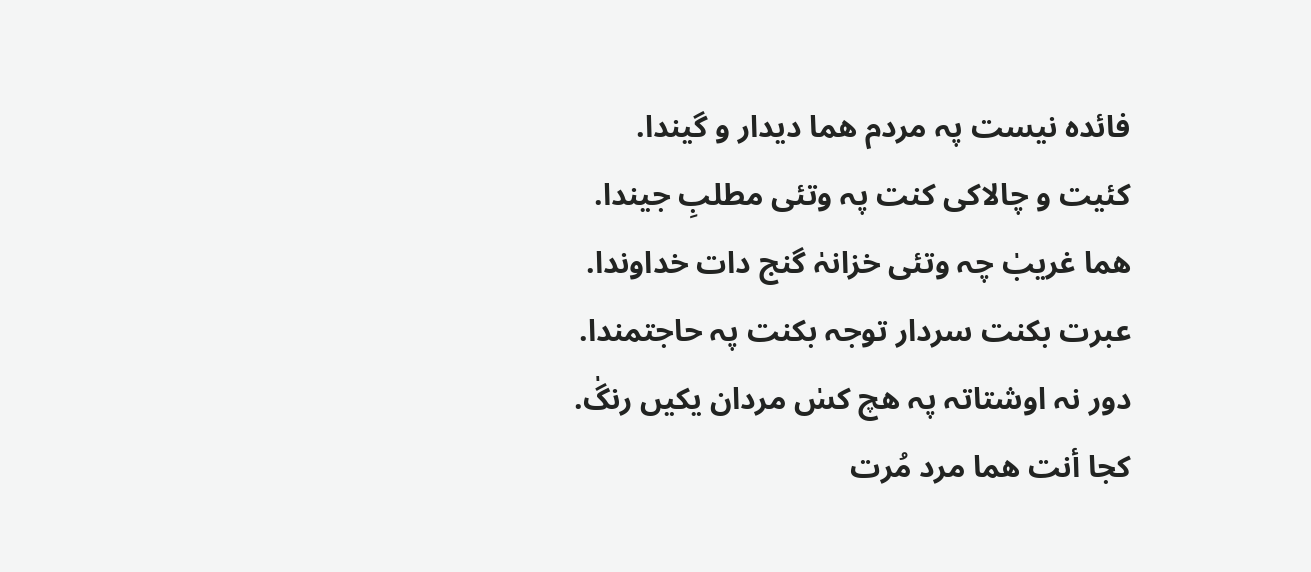فائدہ نیست پہ مردم ھما دیدار و گیندا.
کئیت و چالاکی کنت پہ وتئی مطلبِ جیندا.
ھما غریبٰ چہ وتئی خزانہٰ گنج دات خداوندا.
عبرت بکنت سردار توجہ بکنت پہ حاجتمندا.
دور نہ اوشتاتہ پہ ھچ کسٰ مردان یکیں رنگٰ.
کجا أنت ھما مرد مُرت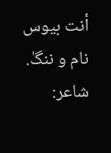أنت بیوس نام و ننگٰ.
شاعر: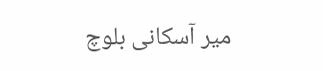میر آسکانی بلوچ